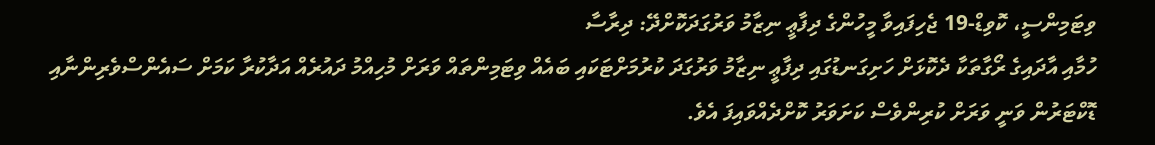ވިޓަމިންސީ، ކޮވިޑް-19 ޖެހިފައިވާ މީހުންގެ ދިފާޢީ ނިޒާމު ވަރުގަދަކޮށްދޭ: ދިރާސާ
ހުމާއި އާދައިގެ ރޯގާތަކާ ދެކޮޅަށް ހަށިގަނޑުގައި ދިފާޢީ ނިޒާމު ވަރުގަދަ ކުރުމަށްޓަކައި ބައެއް ވިޓަމިންތައް ވަރަށް މުހިއްމު ދައުރެއް އަދާކުރާ ކަމަށް ސައެންސްވެރިންނާއި ޑޮކްޓަރުން ވަނީ ވަރަށް ކުރިންވެސް ކަށަވަރު ކޮށްދެއްވައިފަ އެވެ.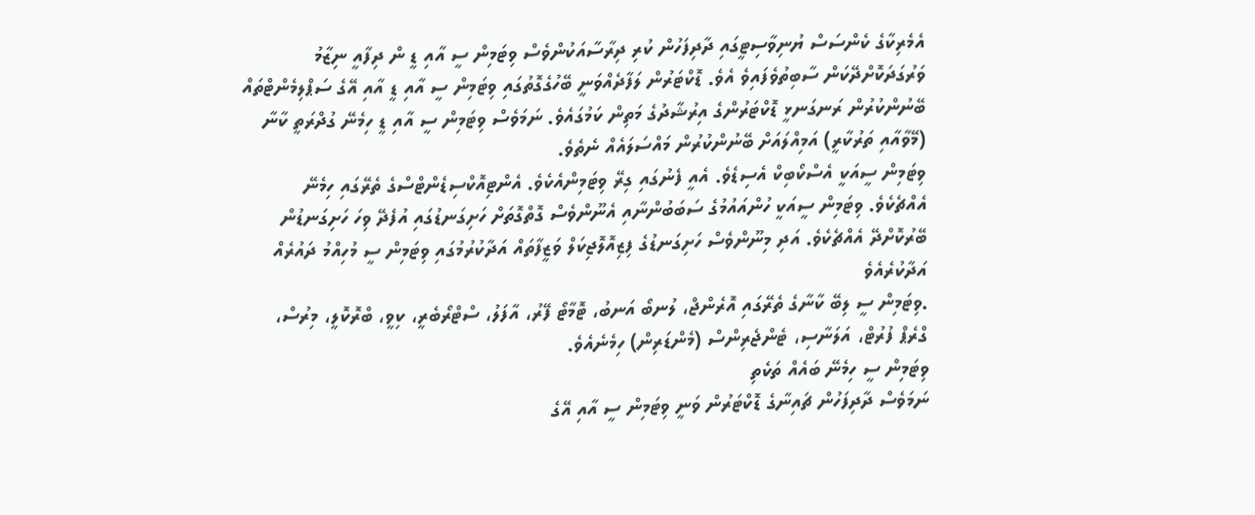އެމެރިކާގެ ކެންސަސް ޔުނިވާސިޓީގައި ދާދިފަހުން ކުރި ދިރާސާއަކުންވެސް ވިޓަމިން ސީ އާއި ޑީ ން ދިފާއީ ނިޒާމު ވަރުގަދަކޮށްދޭކަން ސާބިތުވެފައިވެ އެވެ. ޑޮކްޓަރުން ލަފާދެއްވަނީ ބޭހުގެގޮތުގައި ވިޓަމިން ސީ އާއި ޑީ އާއި އޭގެ ސަޕްލިމެންޓްތައް ބޭނުންކުރުން ރަނގަނޅީ ޑޮކްޓަރުންގެ އިރުޝާދުގެ މަތިން ކަމުގައެވެ. ނަމަވެސް ވިޓަމިން ސީ އާއި ޑީ ހިމެނޭ ގުދްރަތީ ކާނާ (މޭވާއާއި ތަރުކާރީ) އަމިއްލައަށް ބޭނުންކުރުން މައްސަލައެއް ނެތެވެ.
ވިޓަމިން ސީއަކީ އެސްކޯބިކް އެސިޑެވެ. އެއީ ފެނުގައި ގިރޭ ވިޓަމިންއެކެވެ. އެންޓިއޮކްސިޑެންޓްސްގެ ތެރޭގައި ހިމެނޭ އެއްޗެކެވެ. ވިޓަމިން ސީއަކީ ހުންއައުމުގެ ސަބަބުންނާއި އެނޫންވެސް ގޮތްގޮތަށް ހަށިގަނޑުގައި އުފެދޭ ވިހަ ހަށިގަނޑުން ބޭރުކޮށްދޭ އެއްޗެކެވެ. އަދި މިނޫންވެސް ހަށިގަނޑުގެ ފިޒިއޮލޮޖިކަލް ވަޒީފާތައް އަދާކުރުމުގައި ވިޓަމިން ސީ މުހިއްމު ދައުރެއް އަދާކުރެއެވެ
.ވިޓަމިން ސީ ލިބޭ ކާނާގެ ތެރޭގައި އޮރެންޖް، ލުނބޯ އަނބު، ޓޮމާޓޯ ފޭރު، އާފަލު، ސްޓްރޯބެރީ، ކިވީ، ބްރޮކޮލީ، މިރުސް، ގްރެޕް ފުރުޓް، އަލަނާސި، ޓެންޖެރިންސް (މެންޑަރިން) ހިމެނެއެވެ.
ވިޓަމިން ސީ ހިމެނޭ ބައެއް ތަކެތި
ނަމަވެސް ދާދިފަހުން ޗައިނާގެ ޑޮކްޓަރުން ވަނީ ވިޓަމިން ސީ އާއި އޭގެ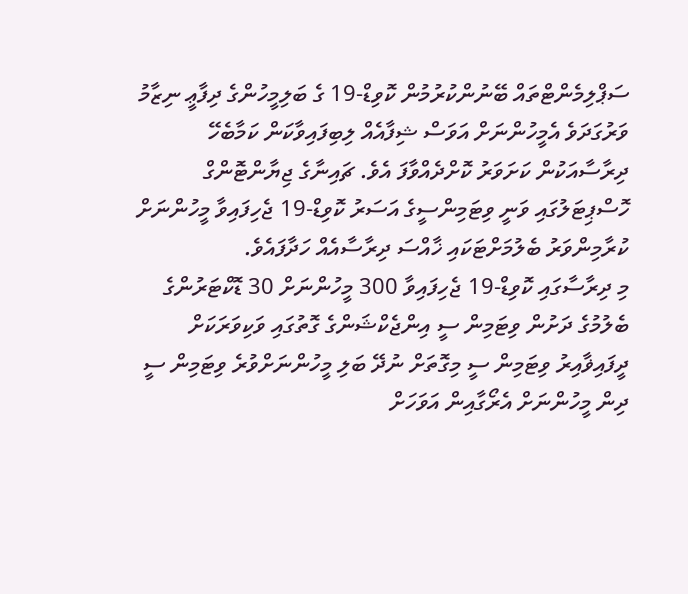ސަޕްލިމެންޓްތައް ބޭނުންކުރުމުން ކޮވިޑް-19 ގެ ބަލިމީހުންގެ ދިފާޢީ ނިޒާމު ވަރުގަދަވެ އެމީހުންނަށް އަވަސް ޝިފާއެއް ލިބިފައިވާކަން ކަމާބެހޭ ދިރާސާއަކުން ކަށަވަރު ކޮށްދެއްވާފަ އެވެ. ޗައިނާގެ ޖިޔާންޓޮންގް ހޮސްޕިޓަލުގައި ވަނީ ވިޓަމިންސީގެ އަސަރު ކޮވިޑް-19 ޖެހިފައިވާ މީހުންނަށް ކުރާމިންވަރު ބެލުމަށްޓަކައި ޚާއްސަ ދިރާސާއެއް ހަދާފައެވެ.
މި ދިރާސާގައި ކޮވިޑް-19 ޖެހިފައިވާ 300 މީހުންނަށް 30 ޑޮކްޓަރުންގެ ބެލުމުގެ ދަށުން ވިޓަމިން ސީ އިންޖެކްޝަންގެ ގޮތުގައި ވަކިވަރަކަށް ދީފައިޥާއިރު ވިޓަމިން ސީ މިގޮތަށް ނުދޭ ބަލި މީހުންނަށްވުރެ ވިޓަމިން ސީ ދިން މީހުންނަށް އެރޯގާއިން އަވަހަށް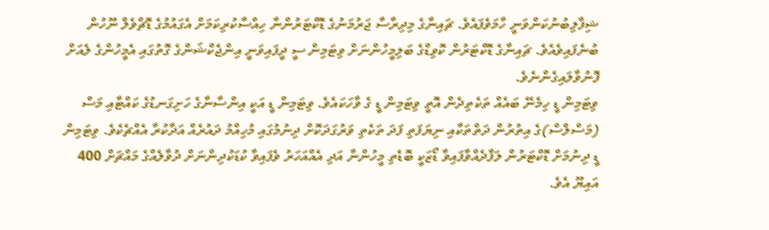ޝިފާލިބުނުކަންވަނީ ހާމަވެފައެވެ. ޗައިނާގެ މިދިރާސާ ޖަރުމަނުގެ ޑޮކްޓަރުންނާ ހިއްސާކުރިކަމަށް އެގައުމުގެ ޑޮޗްވެލް ނޫހުން ބުނެފައިވެއެވެ. ޗައިނާގެ ޑޮކްޓަރުން ކޮވިޑްގެ ބަލިމީހުންނަށް ވިޓަމިން ސީ ދީފައިވަނީ އިންޖެކްޝަންގެ ގޮތުގައި އެމީހުންގެ ލެއަށް ފޮނުވާލައިގެންނެވެ.
ވިޓަމިން ޑީ ހިމެނޭ ބައެއް ތަކެތިދެން އޮތީ ވިޓަމިން ޑީ ގެ ވާހަކައެވެ. ވިޓަމިން ޑީ އަކީ އިންސާނާގެ ހަށިގަނޑުގެ ކައްޓާއި މަސް (މަސްލްސް)ގެ އިތުރުން ދަތްތަކާއި ނިޔަފަތި ފަދަ ތަކެތި ވަރުގަދަކޮށް ދިނުމުގައި މުހިއްމު ދައުރެއް އަދާކުރާ އެއްޗެކެވެ. ވިޓަމިން ޑީ ދިނުމަށް ޑޮކްޓަރުން ލަފާދެއްވާފައިވާ ޑޯޒަކީ ބޮޑެތި މީހުންނާ އަދި އެއްއަހަރު ވެފައިވާ ކުޑަކުދިންނަށް ދުވާލެއްގެ މައްޗަށް 400 އައިޔޫ އެވެ.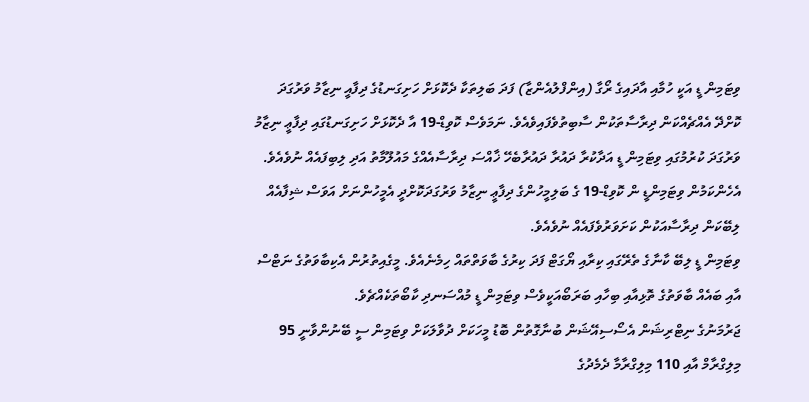ވިޓަމިން ޑީ އަކީ ހުމާއި އާދައިގެ ރޯގާ (އިންފްލުއެންޒާ) ފަދަ ބަލިތަކާ ދެކޮޅަށް ހަށިގަނޑުގެ ދިފާއީ ނިޒާމު ވަރުގަދަ ކޮށްދޭ އެއްޗެއްކަން ދިރާސާތަކުން ސާބިތުވެފައިވެއެވެ. ނަމަވެސް ކޮވިޑް-19 އާ ދެކޮޅަށް ހަށިގަނޑުގައި ދިފާޢީ ނިޒާމު ވަރުގަދަ ކުރުމުގައި ވިޓަމިން ޑީ އަދާކުރާ ދައުރާ ދައުރާބެހޭ ޚާއްސަ ދިރާސާއެއްގެ މައުލޫމާތު އަދި ލިބިފައެއް ނުވެއެވެ. އެހެންކަމުން ވިޓަމިންޑީ ން ކޮވިޑް-19 ގެ ބަލިމީހުންގެ ދިފާޢީ ނިޒާމު ވަރުގަދަކޮށްދީ އެމީހުންނަށް އަވަސް ޝިފާއެއް ލިބޭކަން ދިރާސާއަކުން ކަށަވަރުވެފައެއް ނުވެއެވެ.
ވިޓަމިން ޑީ ލިބޭ ކާނާގެ ތެރޭގައި ކިރާއި ޔޯގަޓް ފަދަ ކިރުގެ ބާވަތްތައް ހިމެނެއެވެ. މީގެއިތުރުން އެކިބާވަތުގެ ނަޓްސް އާއި ބައެއް ބާވަތުގެ ތޮޅިއާއި ބިހާއި ބަރަބޯއަކީވެސް ވިޓަމިން ޑީ މުއްސަނދި ކާބޯތަކެއްޗެވެ.
ޖަރުމަނުގެ ނިޓްރިޝަން އެސޯސިއޭޝަން ބުނާގޮތުން ބޮޑު މީހަކަށް ދުވާލަކަށް ވިޓަމިން ސީ ބޭނުންވާނީ 95 މިލިގްރާމް އާއި 110 މިލިގްރާމާ ދެމެދުގެ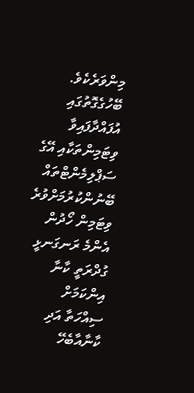މިންވަރެކެވެ. ބޭހުގެގޮތުގައި އުފައްދާފައިވާ ވިޓަމިންތަކާއި އޭގެ ސަޕްލިމެންޓްތައް ބޭނުންކުރުމަށްވުރެ ވިޓަމިން ހޯދުން އެންމެ ރަނގަނޅީ ގުދްރަތީ ކާނާ އިންކަމަށް ސިއްހަތާ އަދި ކާނާއާބެހޭ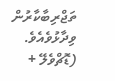ތަޖްރިބާކާރުން ވިދާޅުވެއެވެ. (ޑޮޗްވެލޭ +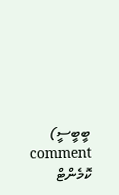ބީބީސީ)
comment ކޮމެންޓް